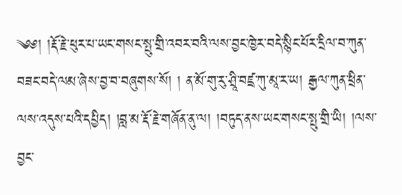༄༅། །རྡོ་རྗེ་ཕུར་པ་ཡང་གསང་སྤུ་གྲི་འབར་བའི་ལས་བྱང་ཁྱེར་བདེ་སྙིང་པོར་དྲིལ་བ་ཀུན་བཟང་བདེ་ལམ་ཞེས་བྱ་བ་བཞུགས་སོ། ། ན་མོ་གུ་རུ་ཤྲཱི་བཛྲ་ཀུ་མཱ་ར་ཡ། རྒྱལ་ཀུན་ཕྲིན་ལས་འདུས་པའི་དཔྱིད། །བླ་མ་རྡོ་རྗེ་གཞོན་ནུ་ལ། །བཏུད་ནས་ཡང་གསང་སྤུ་གྲི་ཡི། །ལས་བྱང་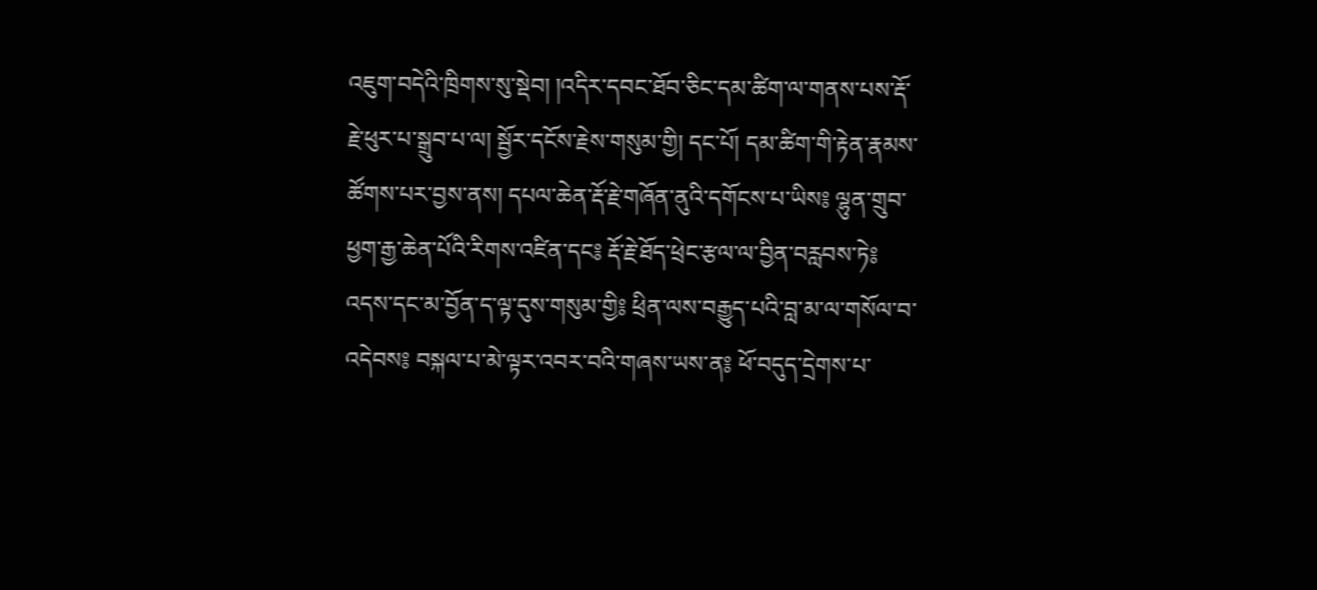འཇུག་བདེའི་ཁྲིགས་སུ་སྡེབ། །འདིར་དབང་ཐོབ་ཅིང་དམ་ཚིག་ལ་གནས་པས་རྡོ་རྗེ་ཕུར་པ་སྒྲུབ་པ་ལ། སྦྱོར་དངོས་རྗེས་གསུམ་གྱི། དང་པོ། དམ་ཚིག་གི་རྟེན་རྣམས་ཚོགས་པར་བྱས་ནས། དཔལ་ཆེན་རྡོ་རྗེ་གཞོན་ནུའི་དགོངས་པ་ཡིས༔ ལྷུན་གྲུབ་ཕྱག་རྒྱ་ཆེན་པོའི་རིགས་འཛིན་དང༔ རྡོ་རྗེ་ཐོད་ཕྲེང་རྩལ་ལ་བྱིན་བརླབས་ཏེ༔ འདས་དང་མ་བྱོན་ད་ལྟ་དུས་གསུམ་གྱི༔ ཕྲིན་ལས་བརྒྱུད་པའི་བླ་མ་ལ་གསོལ་བ་འདེབས༔ བསྐལ་པ་མེ་ལྟར་འབར་བའི་གཞས་ཡས་ན༔ ཕོ་བདུད་དྲེགས་པ་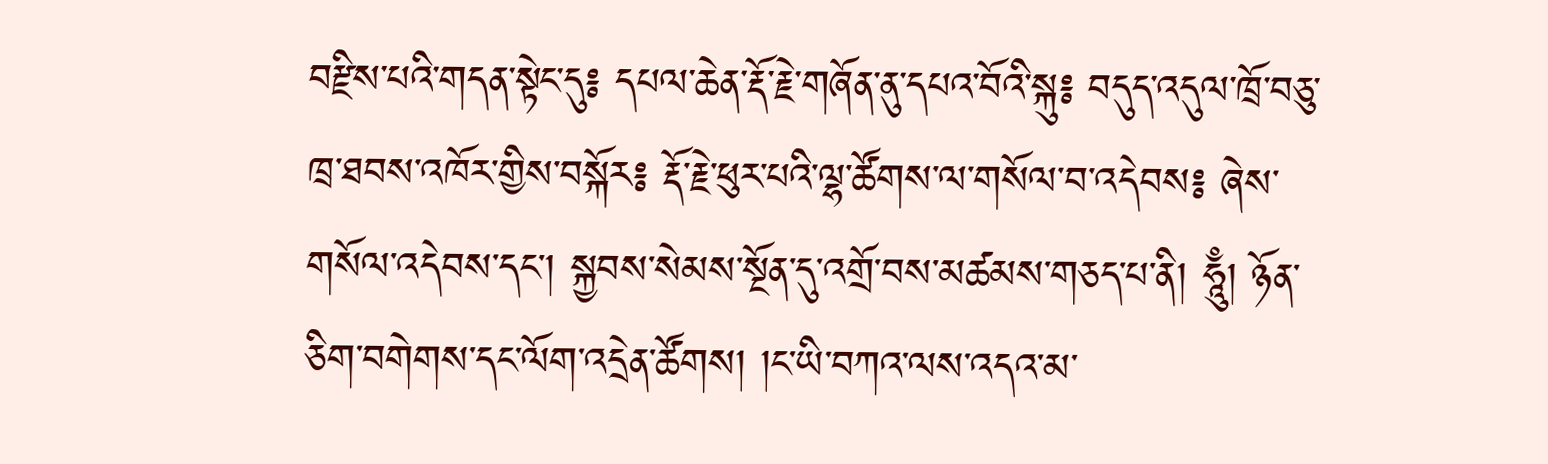བརྫིས་པའི་གདན་སྟེང་དུ༔ དཔལ་ཆེན་རྡོ་རྗེ་གཞོན་ནུ་དཔའ་བོའི་སྐུ༔ བདུད་འདུལ་ཁྲོ་བཅུ་ཁྲ་ཐབས་འཁོར་གྱིས་བསྐོར༔ རྡོ་རྗེ་ཕུར་པའི་ལྷ་ཚོགས་ལ་གསོལ་བ་འདེབས༔ ཞེས་གསོལ་འདེབས་དང་། སྐྱབས་སེམས་སྔོན་དུ་འགྲོ་བས་མཚམས་གཅད་པ་ནི། ཧཱུྃ། ཉོན་ཅིག་བགེགས་དང་ལོག་འདྲེན་ཚོགས། །ང་ཡི་བཀའ་ལས་འདའ་མ་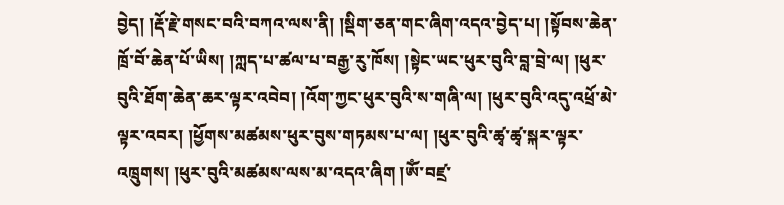བྱེད། །རྡོ་རྗེ་གསང་བའི་བཀའ་ལས་ནི། །སྡིག་ཅན་གང་ཞིག་འདའ་བྱེད་པ། །སྟོབས་ཆེན་ཁྲོ་བོ་ཆེན་པོ་ཡིས། །ཀླད་པ་ཚལ་པ་བརྒྱ་རུ་ཁོས། །སྟེང་ཡང་ཕུར་བུའི་བླ་བྲེ་ལ། །ཕུར་བུའི་ཐོག་ཆེན་ཆར་ལྟར་འབེབ། །འོག་ཀྱང་ཕུར་བུའི་ས་གཞི་ལ། །ཕུར་བུའི་འདུ་འཕྲོ་མེ་ལྟར་འབར། །ཕྱོགས་མཚམས་ཕུར་བུས་གཏམས་པ་ལ། །ཕུར་བུའི་ཚྭ་ཚྭ་སྐར་ལྟར་འཁྲུགས། །ཕུར་བུའི་མཚམས་ལས་མ་འདའ་ཞིག །ཨོཾ་བཛྲ་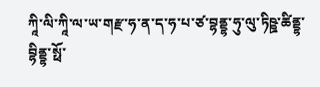ཀཱི་ལི་ཀཱི་ལ་ཡ་གརྫ་ཧ་ན་ད་ཧ་པ་ཙ་བྷནྡྷ་ཧུ་ལུ་ཏིཥྛ་ཚིནྡྷ་བྷིནྡྷ་སྥོ་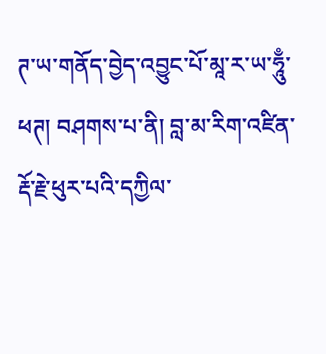ཊ་ཡ་གནོད་བྱེད་འབྱུང་པོ་མཱ་ར་ཡ་ཧཱུྃ་ཕཊ། བཤགས་པ་ནི། བླ་མ་རིག་འཛིན་རྡོ་རྗེ་ཕུར་པའི་དཀྱིལ་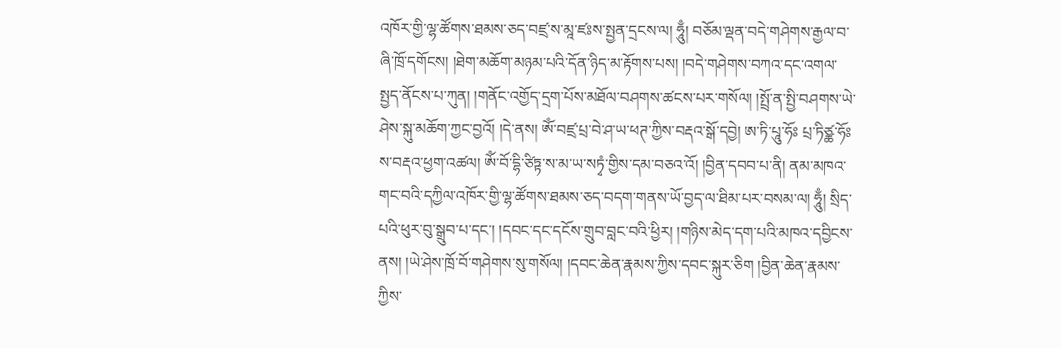འཁོར་གྱི་ལྷ་ཚོགས་ཐམས་ཅད་བཛྲ་ས་མཱ་ཛཿས་སྤྱན་དྲངས་ལ། ཧཱུྃ། བཅོམ་ལྡན་བདེ་གཤེགས་རྒྱལ་བ་ཞི་ཁྲོ་དགོངས། །ཐེག་མཆོག་མཉམ་པའི་དོན་ཉིད་མ་རྟོགས་པས། །བདེ་གཤེགས་བཀའ་དང་འགལ་སྤྱད་ནོངས་པ་ཀུན། །གནོང་འགྱོད་དྲག་པོས་མཐོལ་བཤགས་ཚངས་པར་གསོལ། །སྤྲོ་ན་སྤྱི་བཤགས་ཡེ་ཤེས་སྐུ་མཆོག་ཀྱང་བྱའོ། །དེ་ནས། ཨོཾ་བཛྲ་པྲ་བེ་ཤ་ཡ་ཕཊ་ཀྱིས་བརྡའ་སྒོ་དབྱེ། ཨ་ཏི་པཱུ་ཧོཿ པྲ་ཏིཙྪ་ཧོཿས་བརྡའ་ཕྱག་འཚལ། ཨོཾ་བོ་དྷི་ཙིཏྟ་ས་མ་ཡ་སཏྭཾ་གྱིས་དམ་བཅའ་འོ། །བྱིན་དབབ་པ་ནི། ནམ་མཁའ་གང་བའི་དཀྱིལ་འཁོར་གྱི་ལྷ་ཚོགས་ཐམས་ཅད་བདག་གནས་ཡོ་བྱད་ལ་ཐིམ་པར་བསམ་ལ། ཧཱུྃ། སྲིད་པའི་ཕུར་བུ་སྒྲུབ་པ་དང་། །དབང་དང་དངོས་གྲུབ་བླང་བའི་ཕྱིར། །གཉིས་མེད་དག་པའི་མཁའ་དབྱིངས་ནས། །ཡེ་ཤེས་ཁྲོ་བོ་གཤེགས་སུ་གསོལ། །དབང་ཆེན་རྣམས་ཀྱིས་དབང་སྐུར་ཅིག །བྱིན་ཆེན་རྣམས་ཀྱིས་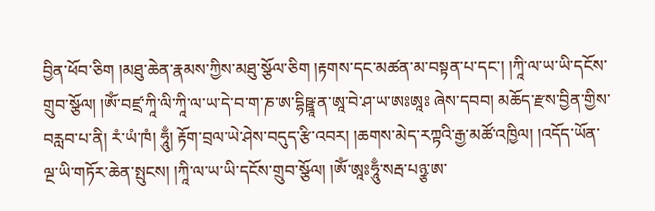བྱིན་ཕོབ་ཅིག །མཐུ་ཆེན་རྣམས་ཀྱིས་མཐུ་སྩོལ་ཅིག །རྟགས་དང་མཚན་མ་བསྟན་པ་དང་། །ཀཱི་ལ་ཡ་ཡི་དངོས་གྲུབ་སྩོལ། །ཨོཾ་བཛྲ་ཀཱི་ལི་ཀཱི་ལ་ཡ་དེ་བ་ག་ཎ་ཨ་དྷིཥྛཱ་ན་ཨཱ་བེ་ཤ་ཡ་ཨཿཨཱཿ ཞེས་དབབ། མཆོད་རྫས་བྱིན་གྱིས་བརླབ་པ་ནི། རཾ་ཡཾ་ཁཾ། ཧཱུྃ། རྟོག་བྲལ་ཡེ་ཤེས་བདུད་རྩི་འབར། །ཆགས་མེད་རཀྟའི་རྒྱ་མཚོ་འཁྱིལ། །འདོད་ཡོན་ལྔ་ཡི་གཏོར་ཆེན་སྤུངས། །ཀཱི་ལ་ཡ་ཡི་དངོས་གྲུབ་སྩོལ། །ཨོཾ་ཨཱཿཧཱུྃ་སརྦ་པཉྩ་ཨ་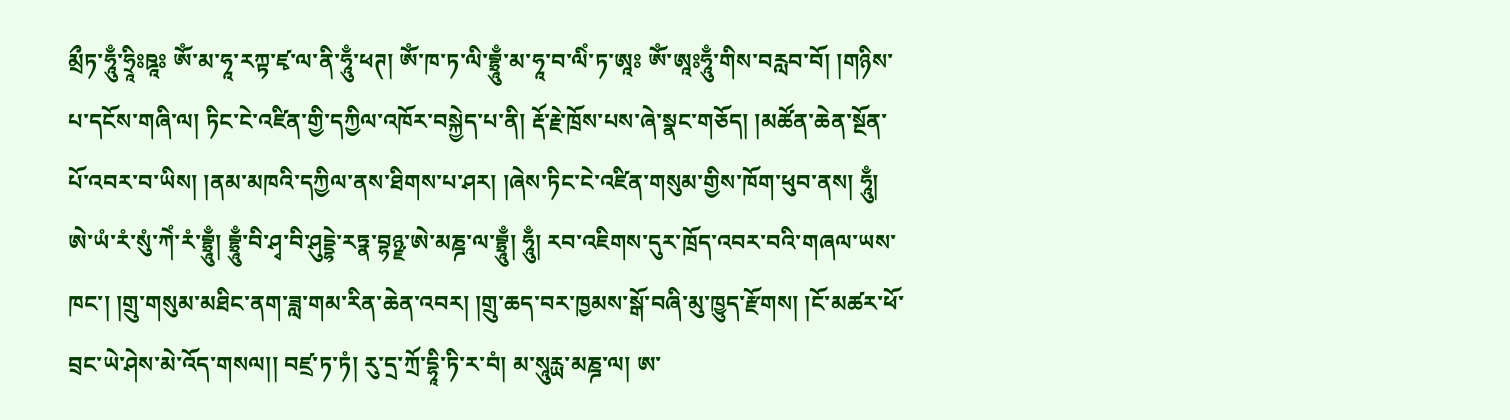མྲྀཏ་ཧཱུྃ་ཧྲཱིཿཋཱཿ ཨོཾ་མ་ཧཱ་རཀྟ་ཛྭ་ལ་ནི་ཧཱུྃ་ཕཊ། ཨོཾ་ཁ་ཏ་ལི་བྷྲཱུྃ་མ་ཧཱ་བ་ལིཾ་ཏ་ཨཱཿ ཨོཾ་ཨཱཿཧཱུྃ་གིས་བརླབ་བོ། །གཉིས་པ་དངོས་གཞི་ལ། ཏིང་ངེ་འཛིན་གྱི་དཀྱིལ་འཁོར་བསྐྱེད་པ་ནི། རྡོ་རྗེ་ཁྲོས་པས་ཞེ་སྣང་གཅོད། །མཚོན་ཆེན་སྔོན་པོ་འབར་བ་ཡིས། །ནམ་མཁའི་དཀྱིལ་ནས་ཐིགས་པ་ཤར། །ཞེས་ཏིང་ངེ་འཛིན་གསུམ་གྱིས་ཁོག་ཕུབ་ནས། ཧཱུྃ། ཨེ་ཡཾ་རཾ་སུཾ་ཀེཾ་རཾ་བྷྲཱུྃ། བྷྲཱུྃ་བི་ཤྭ་བི་ཤུདྡྷེ་རཏྣ་བྷཉྫ་ཨེ་མཎྜ་ལ་བྷྲཱུྃ། ཧཱུྃ། རབ་འཇིགས་དུར་ཁྲོད་འབར་བའི་གཞལ་ཡས་ཁང་། །གྲུ་གསུམ་མཐིང་ནག་ཟླ་གམ་རིན་ཆེན་འབར། །གྲུ་ཆད་བར་ཁྱམས་སྒོ་བཞི་མུ་ཁྱུད་རྫོགས། །ངོ་མཚར་ཕོ་བྲང་ཡེ་ཤེས་མེ་འོད་གསལ།། བཛྲ་ཏ་ཏཾ། རུ་དྲ་ཀྲོ་དྷཱི་ཏི་ར་བཾ། མ་སཱུརྻ་མཎྜ་ལ། ཨ་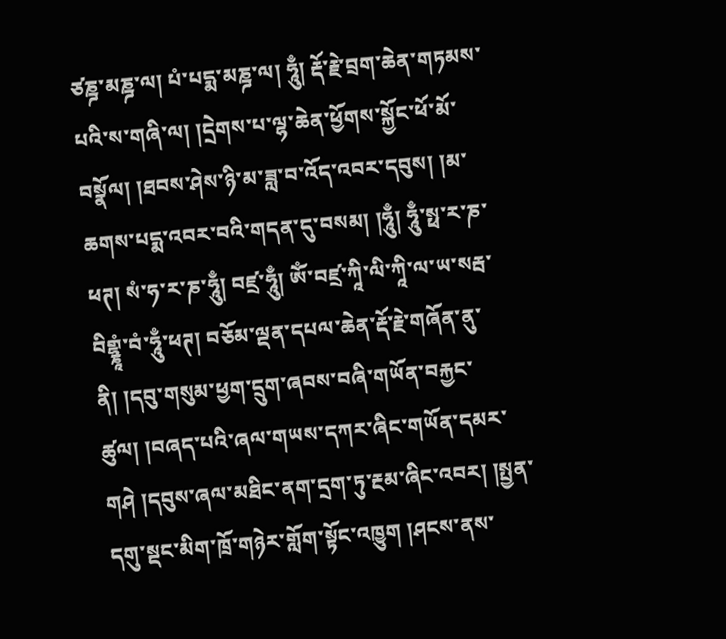ཙཎྜ་མཎྜ་ལ། པཾ་པདྨ་མཎྜ་ལ། ཧཱུྃ། རྡོ་རྗེ་བྲག་ཆེན་གཏམས་པའི་ས་གཞི་ལ། །དྲེགས་པ་ལྷ་ཆེན་ཕྱོགས་སྐྱོང་ཕོ་མོ་བསྣོལ། །ཐབས་ཤེས་ཉི་མ་ཟླ་བ་འོད་འབར་དབུས། །མ་ཆགས་པདྨ་འབར་བའི་གདན་དུ་བསམ། །ཧཱུྃ། ཧཱུྃ་སྥ་ར་ཎ་ཕཊ། སཾ་ཧ་ར་ཎ་ཧཱུྃ། བཛྲ་ཧཱུྃ། ཨོཾ་བཛྲ་ཀཱི་ལི་ཀཱི་ལ་ཡ་སརྦ་བིགྷྣཱཾ་བཾ་ཧཱུྃ་ཕཊ། བཅོམ་ལྡན་དཔལ་ཆེན་རྡོ་རྗེ་གཞོན་ནུ་ནི། །དབུ་གསུམ་ཕྱག་དྲུག་ཞབས་བཞི་གཡོན་བརྐྱང་ཚུལ། །བཞད་པའི་ཞལ་གཡས་དཀར་ཞིང་གཡོན་དམར་གཤེ །དབུས་ཞལ་མཐིང་ནག་དྲག་ཏུ་རྔམ་ཞིང་འབར། །སྤྱན་དགུ་སྡང་མིག་ཁྲོ་གཉེར་གློག་སྟོང་འཁྱུག །ཤངས་ནས་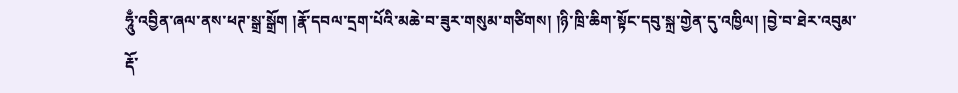ཧཱུྃ་འབྱིན་ཞལ་ནས་ཕཊ་སྒྲ་སྒྲོག །རྣོ་དབལ་དྲག་པོའི་མཆེ་བ་ཟུར་གསུམ་གཙིགས། །ཉི་ཁྲི་ཆིག་སྟོང་དབུ་སྐྲ་གྱེན་དུ་འཁྱིལ། །བྱེ་བ་ཐེར་འབུམ་རྡོ་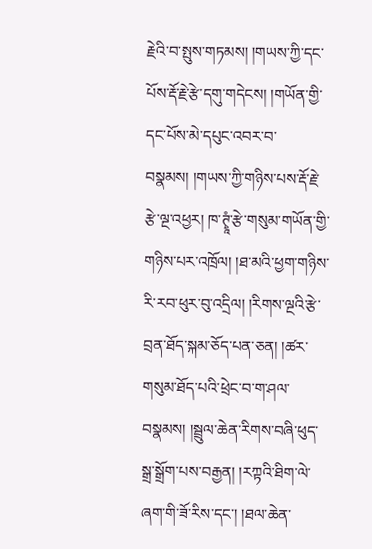རྗེའི་བ་སྤུས་གཏམས། །གཡས་ཀྱི་དང་པོས་རྡོ་རྗེ་རྩེ་དགུ་གདེངས། །གཡོན་གྱི་དང་པོས་མེ་དཔུང་འབར་བ་བསྣམས། །གཡས་ཀྱི་གཉིས་པས་རྡོ་རྗེ་རྩེ་ལྔ་འཕྱར། ཁ་ཊྭཱཾ་རྩེ་གསུམ་གཡོན་གྱི་གཉིས་པར་འཁྲོལ། །ཐ་མའི་ཕྱག་གཉིས་རི་རབ་ཕུར་བུ་འདྲིལ། །རིགས་ལྔའི་རྩེ་བྲན་ཐོད་སྐམ་ཅོད་པན་ཅན། །ཚར་གསུམ་ཐོད་པའི་ཕྲེང་བ་ག་ཤལ་བསྣམས། །སྦྲུལ་ཆེན་རིགས་བཞི་ཕུད་སྒྲ་སྒྲོག་པས་བརྒྱན། །རཀྟའི་ཐིག་ལེ་ཞག་གི་ཟོ་རིས་དང་། །ཐལ་ཆེན་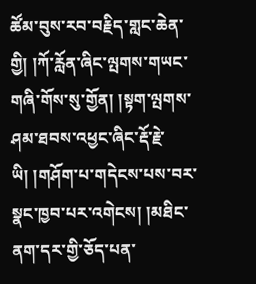ཚོམ་བུས་རབ་བརྗིད་གླང་ཆེན་གྱི། །ཀོ་རློན་ཞིང་ལྤགས་གཡང་གཞི་གོས་སུ་གྱོན། །སྟག་ལྤགས་ཤམ་ཐབས་འཕྱང་ཞིང་རྡོ་རྗེ་ཡི། །གཤོག་པ་གདེངས་པས་བར་སྣང་ཁྱབ་པར་འགེངས། །མཐིང་ནག་དར་གྱི་ཅོད་པན་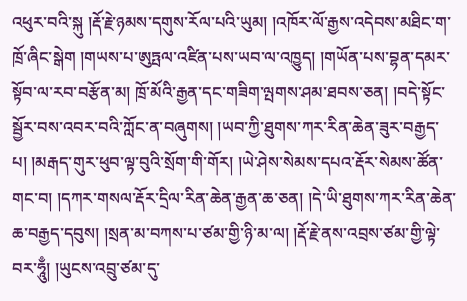འཕུར་བའི་སྐུ །རྡོ་རྗེ་ཉམས་དགུས་རོལ་པའི་ཡུམ། །འཁོར་ལོ་རྒྱས་འདེབས་མཐིང་ག་ཁྲོ་ཞིང་སྒེག །གཡས་པ་ཨུཏྤལ་འཛིན་པས་ཡབ་ལ་འཁྱུད། །གཡོན་པས་བྷན་དམར་སྟོབ་ལ་རབ་བརྩོན་མ། ཁྲོ་མོའི་རྒྱན་དང་གཟིག་ལྤགས་ཤམ་ཐབས་ཅན། །བདེ་སྟོང་སྦྱོར་བས་འབར་བའི་ཀློང་ན་བཞུགས། །ཡབ་ཀྱི་ཐུགས་ཀར་རིན་ཆེན་ཟུར་བརྒྱད་པ། །མརྒད་གུར་ཕུབ་ལྟ་བུའི་སྲོག་གི་གོར། །ཡེ་ཤེས་སེམས་དཔའ་རྡོར་སེམས་ཚོན་གང་བ། །དཀར་གསལ་རྡོར་དྲིལ་རིན་ཆེན་རྒྱན་ཆ་ཅན། །དེ་ཡི་ཐུགས་ཀར་རིན་ཆེན་ཆ་བརྒྱད་དབུས། །སྲན་མ་བཀས་པ་ཙམ་གྱི་ཉི་མ་ལ། །རྡོ་རྗེ་ནས་འབྲས་ཙམ་གྱི་ལྟེ་བར་ཧཱུྃ། །ཡུངས་འབྲུ་ཙམ་དུ་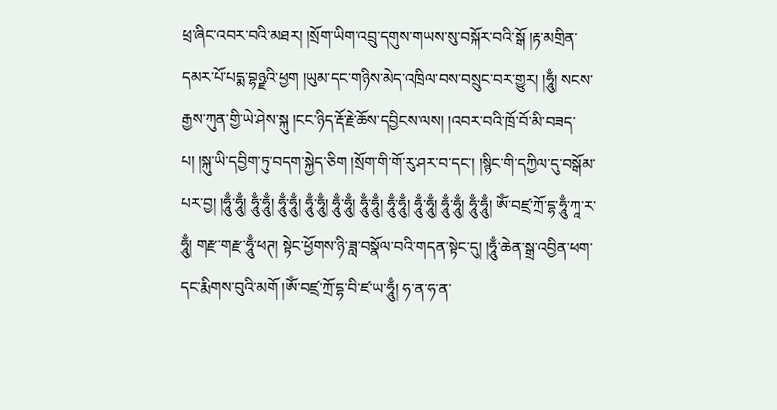ཕྲ་ཞིང་འབར་བའི་མཐར། །སྲོག་ཡིག་འབྲུ་དགུས་གཡས་སུ་བསྐོར་བའི་སྒོ །རྟ་མགྲིན་དམར་པོ་པདྨ་བྷཉྫའི་ཕྱག །ཡུམ་དང་གཉིས་མེད་འཁྲིལ་བས་བསྲུང་བར་གྱུར། །ཧཱུྃ། སངས་རྒྱས་ཀུན་གྱི་ཡེ་ཤེས་སྐུ །ངང་ཉིད་རྡོ་རྗེ་ཆོས་དབྱིངས་ལས། །འབར་བའི་ཁྲོ་བོ་མི་བཟད་པ། །སྐུ་ཡི་དབྱིག་ཏུ་བདག་སྐྱེད་ཅིག །སྲོག་གི་གོ་རུ་ཤར་བ་དང་། །སྙིང་གི་དཀྱིལ་དུ་བསྒོམ་པར་བྱ། །ཧཱུྃ་ཧཱུྃ། ཧཱུྃ་ཧཱུྃ། ཧཱུྃ་ཧཱུྃ། ཧཱུྃ་ཧཱུྃ། ཧཱུྃ་ཧཱུྃ། ཧཱུྃ་ཧཱུྃ། ཧཱུྃ་ཧཱུྃ། ཧཱུྃ་ཧཱུྃ། ཧཱུྃ་ཧཱུྃ། ཧཱུྃ་ཧཱུྃ། ཨོཾ་བཛྲ་ཀྲོ་དྷ་ཧཱུྃ་ཀཱ་ར་ཧཱུྃ། གརྫ་གརྫ་ཧཱུྃ་ཕཊ། སྟེང་ཕྱོགས་ཉི་ཟླ་བསྣོལ་བའི་གདན་སྟེང་དུ། །ཧཱུྃ་ཆེན་སྒྲ་འབྱིན་ཕག་དང་རྨིགས་བུའི་མགོ །ཨོཾ་བཛྲ་ཀྲོ་དྷ་བི་ཛ་ཡ་ཧཱུྃ། ཧ་ན་ཧ་ན་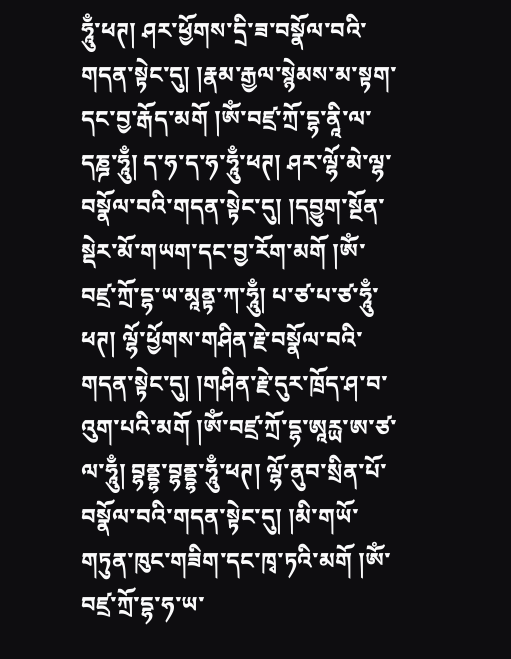ཧཱུྃ་ཕཊ། ཤར་ཕྱོགས་དྲི་ཟ་བསྣོལ་བའི་གདན་སྟེང་དུ། །རྣམ་རྒྱལ་སྙེམས་མ་སྟག་དང་བྱ་རྒོད་མགོ །ཨོཾ་བཛྲ་ཀྲོ་དྷ་ནཱི་ལ་དཎྜ་ཧཱུྃ། ད་ཧ་ད་ཧ་ཧཱུྃ་ཕཊ། ཤར་ལྷོ་མེ་ལྷ་བསྣོལ་བའི་གདན་སྟེང་དུ། །དབྱུག་སྔོན་སྡེར་མོ་གཡག་དང་བྱ་རོག་མགོ །ཨོཾ་བཛྲ་ཀྲོ་དྷ་ཡ་མཱནྟ་ཀ་ཧཱུྃ། པ་ཙ་པ་ཙ་ཧཱུྃ་ཕཊ། ལྷོ་ཕྱོགས་གཤིན་རྗེ་བསྣོལ་བའི་གདན་སྟེང་དུ། །གཤིན་རྗེ་དུར་ཁྲོད་ཤ་བ་འུག་པའི་མགོ །ཨོཾ་བཛྲ་ཀྲོ་དྷ་ཨཱརྻ་ཨ་ཙ་ལ་ཧཱུྃ། བྷནྡྷ་བྷནྡྷ་ཧཱུྃ་ཕཊ། ལྷོ་ནུབ་སྲིན་པོ་བསྣོལ་བའི་གདན་སྟེང་དུ། །མི་གཡོ་གཏུན་ཁུང་གཟིག་དང་ཁྭ་ཏའི་མགོ །ཨོཾ་བཛྲ་ཀྲོ་དྷ་ཧ་ཡ་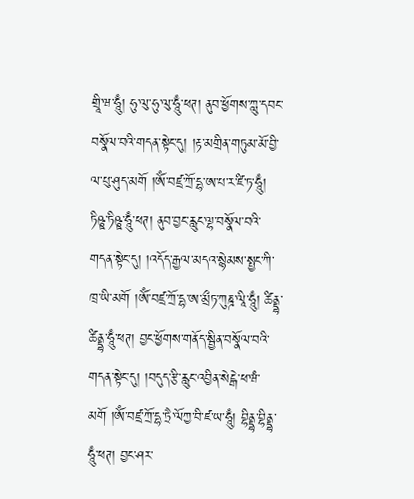གྲཱི་ཝ་ཧཱུྃ། ཧུ་ལུ་ཧུ་ལུ་ཧཱུྃ་ཕཊ། ནུབ་ཕྱོགས་ཀླུ་དབང་བསྣོལ་བའི་གདན་སྟེང་དུ། །རྟ་མགྲིན་གཏུམ་མོ་བྱི་ལ་པུ་ཤུད་མགོ །ཨོཾ་བཛྲ་ཀྲོ་དྷ་ཨ་པ་ར་ཛི་ཏ་ཧཱུྃ། ཏིཥྛ་ཏིཥྛ་ཧཱུྃ་ཕཊ། ནུབ་བྱང་རླུང་ལྷ་བསྣོལ་བའི་གདན་སྟེང་དུ། །འདོད་རྒྱལ་མདའ་སྙེམས་སྤྱང་ཀི་ཁྲ་ཡི་མགོ །ཨོཾ་བཛྲ་ཀྲོ་དྷ་ཨ་མྲྀཏ་ཀུཎྜ་ལཱི་ཧཱུྃ། ཚིནྡྷ་ཚིནྡྷ་ཧཱུྃ་ཕཊ། བྱང་ཕྱོགས་གནོད་སྦྱིན་བསྣོལ་བའི་གདན་སྟེང་དུ། །བདུད་རྩི་རླུང་འབྱིན་སེངྒེ་ཕ་ཝཾ་མགོ །ཨོཾ་བཛྲ་ཀྲོ་དྷ་ཏྲཻ་ལོཀྱ་བི་ཛ་ཡ་ཧཱུྃ། བྷིནྡྷ་བྷིནྡྷ་ཧཱུྃ་ཕཊ། བྱང་ཤར་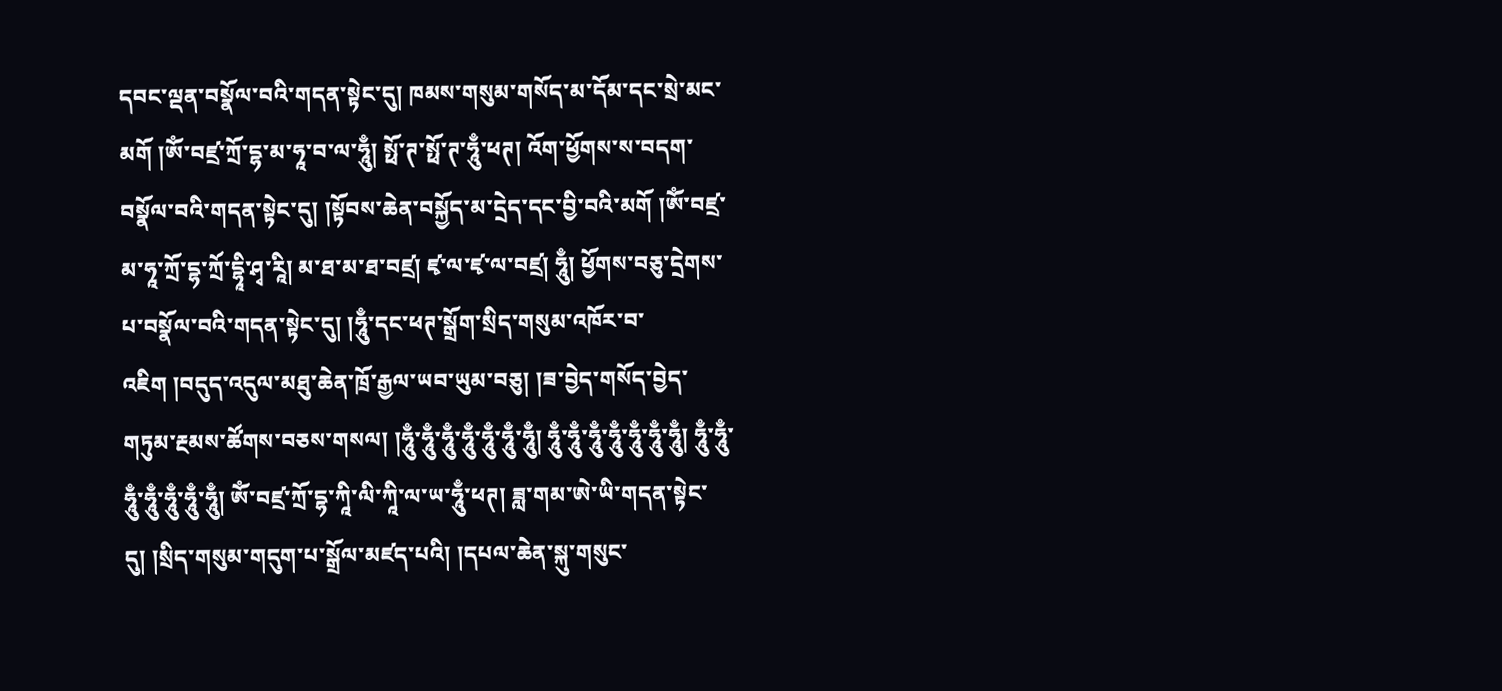དབང་ལྡན་བསྣོལ་བའི་གདན་སྟེང་དུ། ཁམས་གསུམ་གསོད་མ་དོམ་དང་སྲེ་མང་མགོ །ཨོཾ་བཛྲ་ཀྲོ་དྷ་མ་ཧཱ་བ་ལ་ཧཱུྃ། སྥོ་ཊ་སྥོ་ཊ་ཧཱུྃ་ཕཊ། འོག་ཕྱོགས་ས་བདག་བསྣོལ་བའི་གདན་སྟེང་དུ། །སྟོབས་ཆེན་བསྐྱོད་མ་དྲེད་དང་བྱི་བའི་མགོ །ཨོཾ་བཛྲ་མ་ཧཱ་ཀྲོ་དྷ་ཀྲོ་དྷཱི་ཤྭ་རཱི། མ་ཐ་མ་ཐ་བཛྲ། ཛྭ་ལ་ཛྭ་ལ་བཛྲ། ཧཱུྃ། ཕྱོགས་བཅུ་དྲེགས་པ་བསྣོལ་བའི་གདན་སྟེང་དུ། །ཧཱུྃ་དང་ཕཊ་སྒྲོག་སྲིད་གསུམ་འཁོར་བ་འཇིག །བདུད་འདུལ་མཐུ་ཆེན་ཁྲོ་རྒྱལ་ཡབ་ཡུམ་བཅུ། །ཟ་བྱེད་གསོད་བྱེད་གཏུམ་རྔམས་ཚོགས་བཅས་གསལ། །ཧཱུྃ་ཧཱུྃ་ཧཱུྃ་ཧཱུྃ་ཧཱུྃ་ཧཱུྃ་ཧཱུྃ། ཧཱུྃ་ཧཱུྃ་ཧཱུྃ་ཧཱུྃ་ཧཱུྃ་ཧཱུྃ་ཧཱུྃ། ཧཱུྃ་ཧཱུྃ་ཧཱུྃ་ཧཱུྃ་ཧཱུྃ་ཧཱུྃ་ཧཱུྃ། ཨོཾ་བཛྲ་ཀྲོ་དྷ་ཀཱི་ལི་ཀཱི་ལ་ཡ་ཧཱུྃ་ཕཊ། ཟླ་གམ་ཨེ་ཡི་གདན་སྟེང་དུ། །སྲིད་གསུམ་གདུག་པ་སྒྲོལ་མཛད་པའི། །དཔལ་ཆེན་སྐུ་གསུང་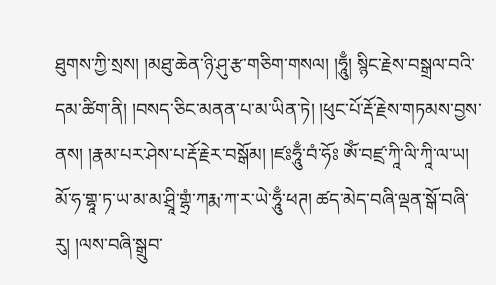ཐུགས་ཀྱི་སྲས། །མཐུ་ཆེན་ཉི་ཤུ་རྩ་གཅིག་གསལ། །ཧཱུྃ། སྙིང་རྗེས་བསྒྲལ་བའི་དམ་ཚིག་ནི། །བསད་ཅིང་མནན་པ་མ་ཡིན་ཏེ། །ཕུང་པོ་རྡོ་རྗེས་གཏམས་བྱས་ནས། །རྣམ་པར་ཤེས་པ་རྡོ་རྗེར་བསྒོམ། །ཛཿཧཱུྃ་བཾ་ཧོཿ ཨོཾ་བཛྲ་ཀཱི་ལི་ཀཱི་ལ་ཡ། མོ་ཧ་གྷཱ་ཏ་ཡ་མ་མ་ཤྲཱི་གྷྲཾ་ཀརྨ་ཀ་ར་ཡེ་ཧཱུྃ་ཕཊ། ཚད་མེད་བཞི་ལྡན་སྒོ་བཞི་རུ། །ལས་བཞི་སྒྲུབ་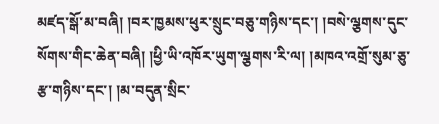མཛད་སྒོ་མ་བཞི། །བར་ཁྱམས་ཕུར་སྲུང་བཅུ་གཉིས་དང་། །བསེ་ལྕགས་དུང་སོགས་གིང་ཆེན་བཞི། །ཕྱི་ཡི་འཁོར་ཡུག་ལྕགས་རི་ལ། །མཁའ་འགྲོ་སུམ་ཅུ་རྩ་གཉིས་དང་། །མ་བདུན་སྲིང་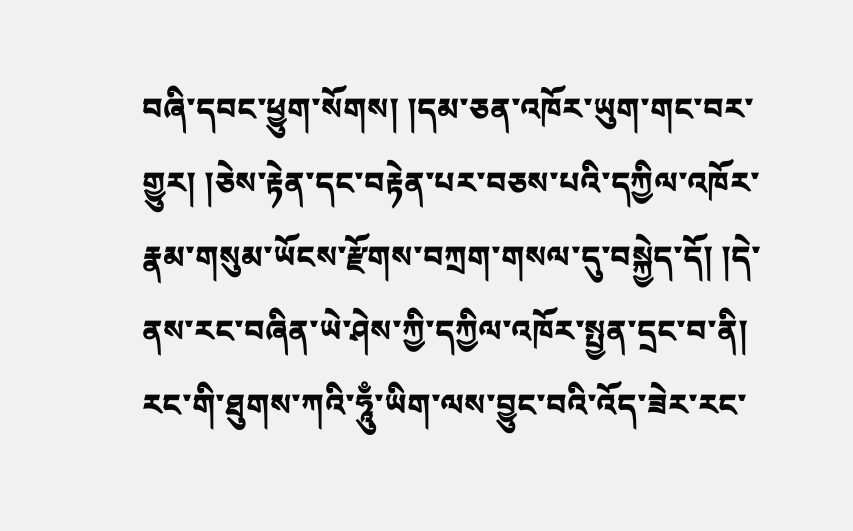བཞི་དབང་ཕྱུག་སོགས། །དམ་ཅན་འཁོར་ཡུག་གང་བར་གྱུར། །ཅེས་རྟེན་དང་བརྟེན་པར་བཅས་པའི་དཀྱིལ་འཁོར་རྣམ་གསུམ་ཡོངས་རྫོགས་བཀྲག་གསལ་དུ་བསྐྱེད་དོ། །དེ་ནས་རང་བཞིན་ཡེ་ཤེས་ཀྱི་དཀྱིལ་འཁོར་སྤྱན་དྲང་བ་ནི། རང་གི་ཐུགས་ཀའི་ཧཱུྃ་ཡིག་ལས་བྱུང་བའི་འོད་ཟེར་རང་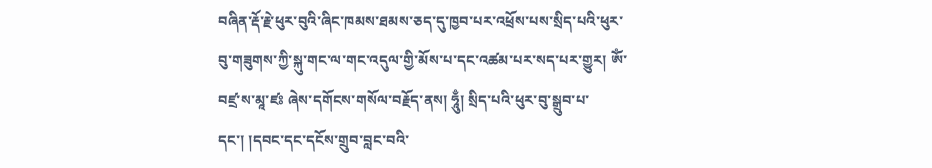བཞིན་རྡོ་རྗེ་ཕུར་བུའི་ཞིང་ཁམས་ཐམས་ཅད་དུ་ཁྱབ་པར་འཕྲོས་པས་སྲིད་པའི་ཕུར་བུ་གཟུགས་ཀྱི་སྐུ་གང་ལ་གང་འདུལ་གྱི་མོས་པ་དང་འཚམ་པར་སད་པར་གྱུར། ཨོཾ་བཛྲ་ས་མཱ་ཛཿ ཞེས་དགོངས་གསོལ་བརྗོད་ནས། ཧཱུྃ། སྲིད་པའི་ཕུར་བུ་སྒྲུབ་པ་དང་། །དབང་དང་དངོས་གྲུབ་བླང་བའི་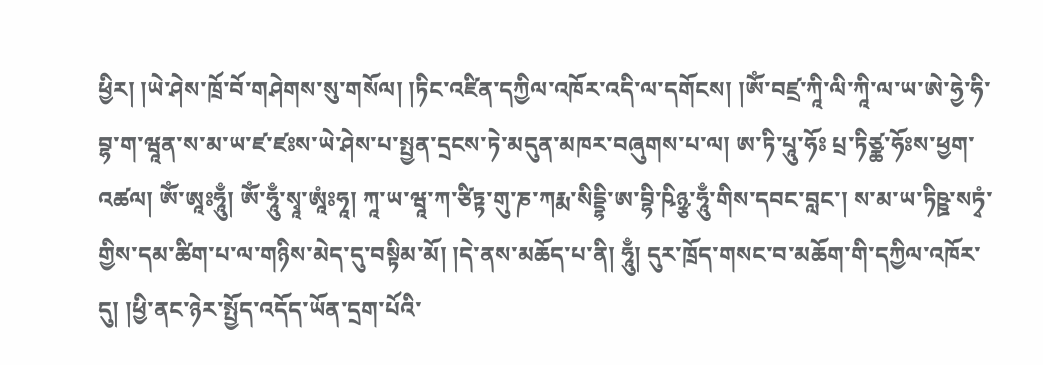ཕྱིར། །ཡེ་ཤེས་ཁྲོ་བོ་གཤེགས་སུ་གསོལ། །ཏིང་འཛིན་དཀྱིལ་འཁོར་འདི་ལ་དགོངས། །ཨོཾ་བཛྲ་ཀཱི་ལི་ཀཱི་ལ་ཡ་ཨེ་ཧྱེ་ཧི་བྷ་ག་ཝཱན་ས་མ་ཡ་ཛ་ཛཿས་ཡེ་ཤེས་པ་སྤྱན་དྲངས་ཏེ་མདུན་མཁར་བཞུགས་པ་ལ། ཨ་ཏི་པཱུ་ཧོཿ པྲ་ཏིཙྪ་ཧོཿས་ཕྱག་འཚལ། ཨོཾ་ཨཱཿཧཱུྃ། ཨོཾ་ཧཱུྃ་སྭཱ་ཨཱཾཿཧཱ། ཀཱ་ཡ་ཝཱ་ཀ་ཙིཏྟ་གུ་ཎ་ཀརྨ་སིདྡྷི་ཨ་བྷི་ཥིཉྩ་ཧཱུྃ་གིས་དབང་བླང་། ས་མ་ཡ་ཏིཥྛ་སཏྭཾ་གྱིས་དམ་ཚིག་པ་ལ་གཉིས་མེད་དུ་བསྟིམ་མོ། །དེ་ནས་མཆོད་པ་ནི། ཧཱུྃ། དུར་ཁྲོད་གསང་བ་མཆོག་གི་དཀྱིལ་འཁོར་དུ། །ཕྱི་ནང་ཉེར་སྤྱོད་འདོད་ཡོན་དྲག་པོའི་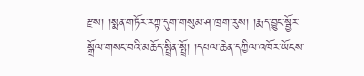རྫས། །སྨན་གཏོར་རཀྟ་དུག་གསུམ་ཤ་ཁྲག་རུས། །རྨད་བྱུང་སྦྱོར་སྒྲོལ་གསང་བའི་མཆོད་སྤྲིན་སྤྲོ། །དཔལ་ཆེན་དཀྱིལ་འཁོར་ཡོངས་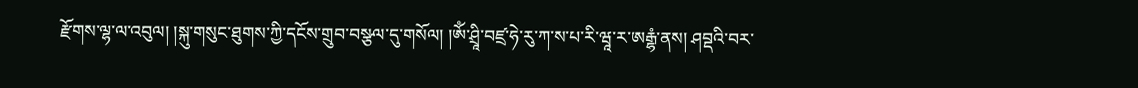རྫོགས་ལྷ་ལ་འབུལ། །སྐུ་གསུང་ཐུགས་ཀྱི་དངོས་གྲུབ་བསྩལ་དུ་གསོལ། །ཨོཾ་ཤྲཱི་བཛྲ་ཧེ་རུ་ཀ་ས་པ་རི་ཝཱ་ར་ཨརྒྷཾ་ནས། ཤབྡའི་བར་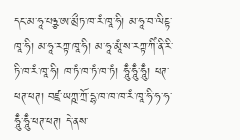དང་མ་ཧཱ་པཉྩ་ཨ་མྲྀཏ་ཁ་རཾ་ཁཱ་ཧི། མ་ཧཱ་བ་ལིངྟ་ཁཱ་ཧི། མ་ཧཱ་རཀྟ་ཁཱ་ཧི། མ་ཧཱ་མཱཾ་ས་རཀྟ་ཀིཾ་ནི་རི་ཏི་ཁ་རཾ་ཁཱ་ཧི། ཁ་ཏཾ་ཁ་ཏཾ་ཁ་ཏཾ། ཧཱུྃ་ཧཱུྃ་ཧཱུྃ། ཕཊ་ཕཊ་ཕཊ། བཛྲ་ཡཀྵ་ཀྲོ་དྷ་ཁ་ཁ་ཁ་རཾ་ཁཱ་ཧི་ཧ་ཧ་ཧཱུྃ་ཧཱུྃ་ཕཊ་ཕཊ། དེ་ནས་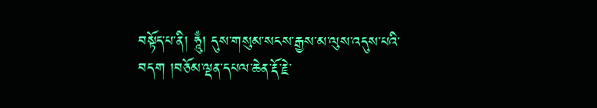བསྟོད་པ་ནི། ཧཱུྃ། དུས་གསུམ་སངས་རྒྱས་མ་ལུས་འདུས་པའི་བདག །བཅོམ་ལྡན་དཔལ་ཆེན་རྡོ་རྗེ་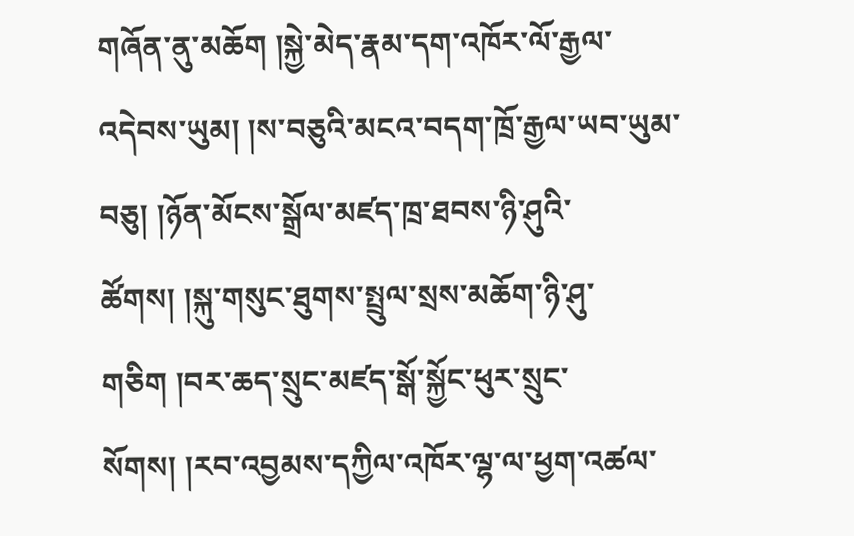གཞོན་ནུ་མཆོག །སྐྱེ་མེད་རྣམ་དག་འཁོར་ལོ་རྒྱལ་འདེབས་ཡུམ། །ས་བཅུའི་མངའ་བདག་ཁྲོ་རྒྱལ་ཡབ་ཡུམ་བཅུ། །ཉོན་མོངས་སྒྲོལ་མཛད་ཁྲ་ཐབས་ཉི་ཤུའི་ཚོགས། །སྐུ་གསུང་ཐུགས་སྤྲུལ་སྲས་མཆོག་ཉི་ཤུ་གཅིག །བར་ཆད་སྲུང་མཛད་སྒོ་སྐྱོང་ཕུར་སྲུང་སོགས། །རབ་འབྱམས་དཀྱིལ་འཁོར་ལྷ་ལ་ཕྱག་འཚལ་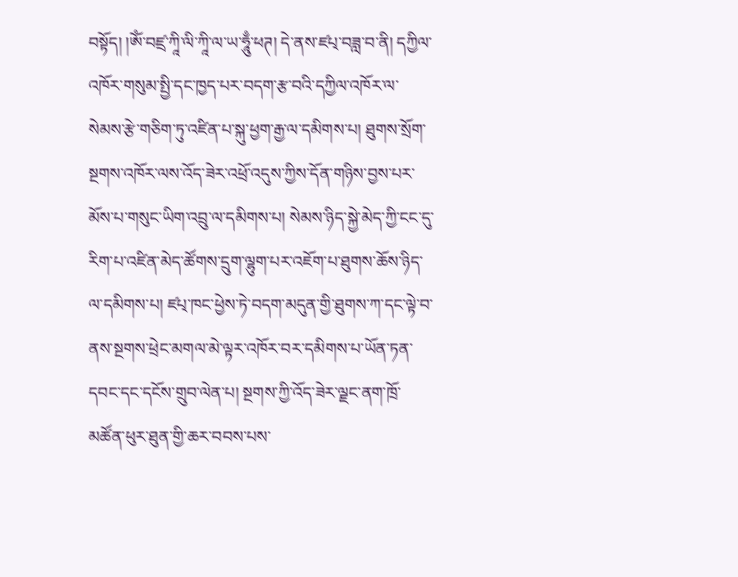བསྟོད། །ཨོཾ་བཛྲ་ཀཱི་ལི་ཀཱི་ལ་ཡ་ཧཱུྃ་ཕཊ། དེ་ནས་ཛཔ྄་བཟླ་བ་ནི། དཀྱིལ་འཁོར་གསུམ་སྤྱི་དང་ཁྱད་པར་བདག་རྩ་བའི་དཀྱིལ་འཁོར་ལ་སེམས་རྩེ་གཅིག་ཏུ་འཛིན་པ་སྐུ་ཕྱག་རྒྱ་ལ་དམིགས་པ། ཐུགས་སྲོག་སྔགས་འཁོར་ལས་འོད་ཟེར་འཕྲོ་འདུས་ཀྱིས་དོན་གཉིས་བྱས་པར་མོས་པ་གསུང་ཡིག་འབྲུ་ལ་དམིགས་པ། སེམས་ཉིད་སྐྱེ་མེད་ཀྱི་ངང་དུ་རིག་པ་འཛིན་མེད་ཚོགས་དྲུག་ལྷུག་པར་འཇོག་པ་ཐུགས་ཆོས་ཉིད་ལ་དམིགས་པ། ཛཔ྄་ཁང་ཕྱེས་ཏེ་བདག་མདུན་གྱི་ཐུགས་ཀ་དང་ལྟེ་བ་ནས་སྔགས་ཕྲེང་མགལ་མེ་ལྟར་འཁོར་བར་དམིགས་པ་ཡོན་ཏན་དབང་དང་དངོས་གྲུབ་ལེན་པ། སྔགས་ཀྱི་འོད་ཟེར་ལྗང་ནག་ཁྲོ་མཚོན་ཕུར་ཐུན་གྱི་ཆར་བབས་པས་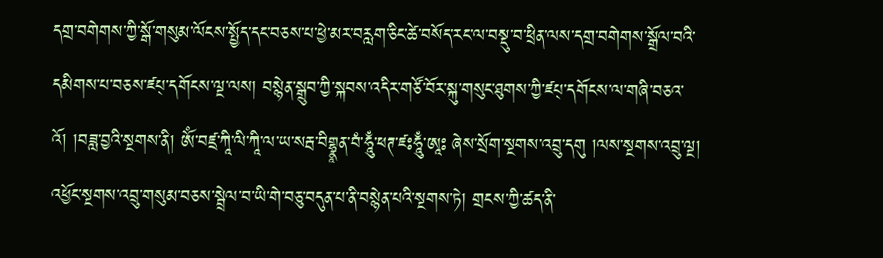དགྲ་བགེགས་ཀྱི་སྒོ་གསུམ་ལོངས་སྤྱོད་དང་བཅས་པ་ཕྱེ་མར་བརླག་ཅིང་ཚེ་བསོད་རང་ལ་བསྡུ་བ་ཕྲིན་ལས་དགྲ་བགེགས་སྒྲོལ་བའི་དམིགས་པ་བཅས་ཛཔ྄་དགོངས་ལྔ་ལས། བསྙེན་སྒྲུབ་ཀྱི་སྐབས་འདིར་གཙོ་བོར་སྐུ་གསུང་ཐུགས་ཀྱི་ཛཔ྄་དགོངས་ལ་གཞི་བཅའ་འོ། །བཟླ་བྱའི་སྔགས་ནི། ཨོཾ་བཛྲ་ཀཱི་ལི་ཀཱི་ལ་ཡ་སརྦ་བིགྷྣཱན་བཾ་ཧཱུྃ་ཕཊ་ཛཿཧཱུྃ་ཨཱཿ ཞེས་སྲོག་སྔགས་འབྲུ་དགུ །ལས་སྔགས་འབྲུ་ལྔ། འཕྱོང་སྔགས་འབྲུ་གསུམ་བཅས་སྦྲེལ་བ་ཡི་གེ་བཅུ་བདུན་པ་ནི་བསྙེན་པའི་སྔགས་ཏེ། གྲངས་ཀྱི་ཚད་ནི་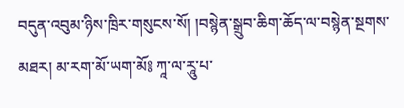བདུན་འབུམ་ཉིས་ཁྲིར་གསུངས་སོ། །བསྙེན་སྒྲུབ་ཆིག་ཆོད་ལ་བསྙེན་སྔགས་མཐར། མ་རག་མོ་ཡག་མོ༔ ཀཱ་ལ་རཱུ་པ་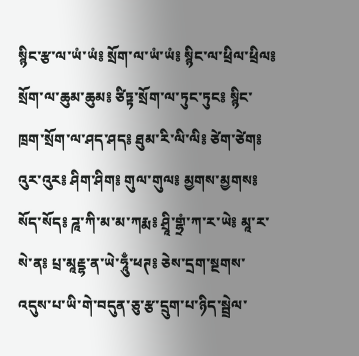སྙིང་རྩ་ལ་ཡཾ་ཡཾ༔ སྲོག་ལ་ཡཾ་ཡཾ༔ སྙིང་ལ་ཕྲིལ་ཕྲིལ༔ སྲོག་ལ་ཆུམ་ཆུམ༔ ཙིཏྟ་སྲོག་ལ་ཏུང་ཏུང༔ སྙིང་ཁྲག་སྲོག་ལ་ཤད་ཤད༔ ཐུམ་རི་ལི་ལི༔ ཙེག་ཙེག༔ འུར་འུར༔ ཤིག་ཤིག༔ གུལ་གུལ༔ མྱགས་མྱགས༔ སོད་སོད༔ ཌཱ་ཀི་མ་མ་ཀརྨ༔ ཤྲཱི་གྷྲཾ་ཀ་ར་ཡེ༔ མཱ་ར་སེ་ན༔ པྲ་མཱརྡྷ་ན་ཡེ་ཧཱུྃ་ཕཊ༔ ཅེས་དྲག་སྔགས་འདུས་པ་ཡི་གེ་བདུན་ཅུ་རྩ་དྲུག་པ་ཉིད་སྦྲེལ་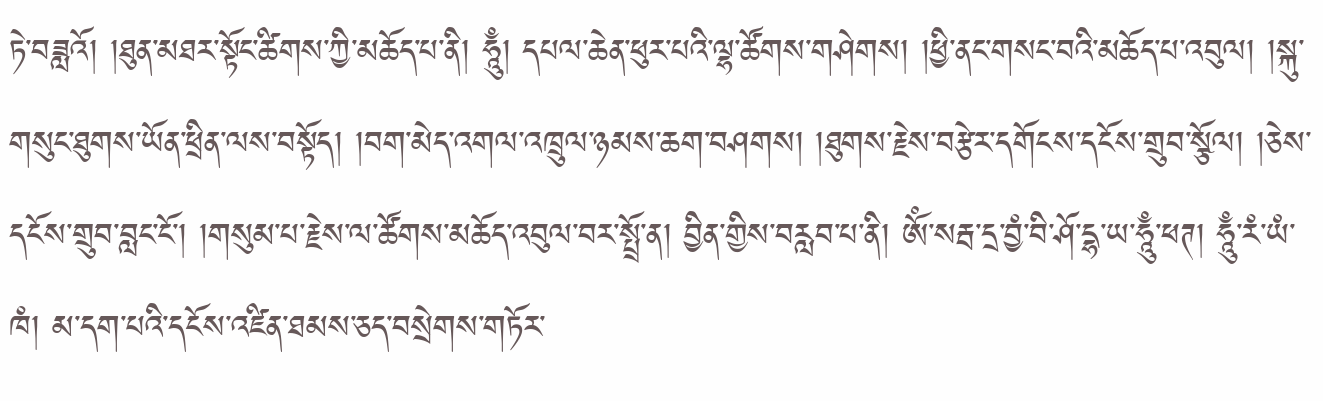ཏེ་བཟླའོ། །ཐུན་མཐར་སྟོང་ཚིགས་ཀྱི་མཆོད་པ་ནི། ཧཱུྃ། དཔལ་ཆེན་ཕུར་པའི་ལྷ་ཚོགས་གཤེགས། །ཕྱི་ནང་གསང་བའི་མཆོད་པ་འབུལ། །སྐུ་གསུང་ཐུགས་ཡོན་ཕྲིན་ལས་བསྟོད། །བག་མེད་འགལ་འཁྲུལ་ཉམས་ཆག་བཤགས། །ཐུགས་རྗེས་བརྩེར་དགོངས་དངོས་གྲུབ་སྩོལ། །ཅེས་དངོས་གྲུབ་བླང་ངོ་། །གསུམ་པ་རྗེས་ལ་ཚོགས་མཆོད་འབུལ་བར་སྤྲོ་ན། བྱིན་གྱིས་བརླབ་པ་ནི། ཨོཾ་སརྦ་དྲ་བྱཾ་བི་ཤོ་དྷ་ཡ་ཧཱུྃ་ཕཊ། ཧཱུྃ་རཾ་ཡཾ་ཁཾ། མ་དག་པའི་དངོས་འཛིན་ཐམས་ཅད་བསྲེགས་གཏོར་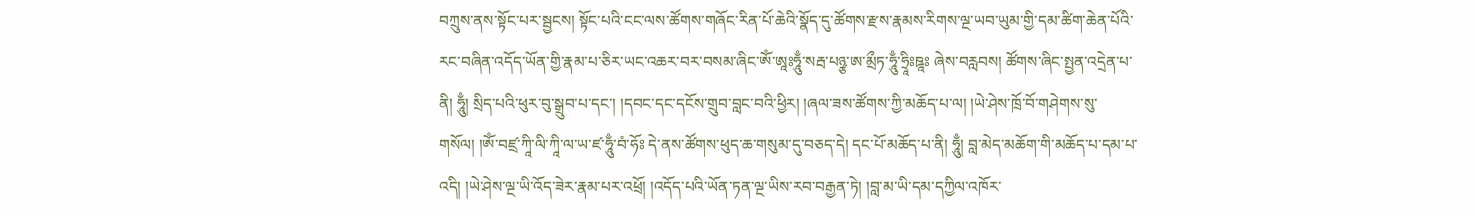བཀྲུས་ནས་སྟོང་པར་སྦྱངས། སྟོང་པའི་ངང་ལས་ཚོགས་གཞོང་རིན་པོ་ཆེའི་སྣོད་དུ་ཚོགས་རྫས་རྣམས་རིགས་ལྔ་ཡབ་ཡུམ་གྱི་དམ་ཚིག་ཆེན་པོའི་རང་བཞིན་འདོད་ཡོན་གྱི་རྣམ་པ་ཅིར་ཡང་འཆར་བར་བསམ་ཞིང་ཨོཾ་ཨཱཿཧཱུྃ་སརྦ་པཉྩ་ཨ་མྲྀཏ་ཧཱུྃ་ཧྲཱིཿཋཱཿ ཞེས་བརླབས། ཚོགས་ཞིང་སྤྱན་འདྲེན་པ་ནི། ཧཱུྃ། སྲིད་པའི་ཕུར་བུ་སྒྲུབ་པ་དང་། །དབང་དང་དངོས་གྲུབ་བླང་བའི་ཕྱིར། །ཞལ་ཟས་ཚོགས་ཀྱི་མཆོད་པ་ལ། །ཡེ་ཤེས་ཁྲོ་བོ་གཤེགས་སུ་གསོལ། །ཨོཾ་བཛྲ་ཀཱི་ལི་ཀཱི་ལ་ཡ་ཛ་ཧཱུྃ་བཾ་ཧོཿ དེ་ནས་ཚོགས་ཕུད་ཆ་གསུམ་དུ་བཅད་དེ། དང་པོ་མཆོད་པ་ནི། ཧཱུྃ། བླ་མེད་མཆོག་གི་མཆོད་པ་དམ་པ་འདི། །ཡེ་ཤེས་ལྔ་ཡི་འོད་ཟེར་རྣམ་པར་འཕྲོ། །འདོད་པའི་ཡོན་ཏན་ལྔ་ཡིས་རབ་བརྒྱན་ཏེ། །བླ་མ་ཡི་དམ་དཀྱིལ་འཁོར་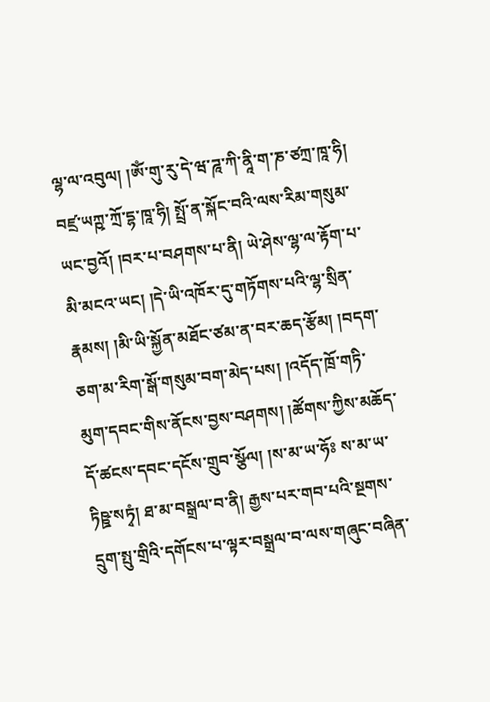ལྷ་ལ་འབུལ། །ཨོཾ་གུ་རུ་དེ་ཝ་ཌཱ་ཀི་ནཱི་ག་ཎ་ཙཀྲ་ཁཱ་ཧི། བཛྲ་ཡཀྵ་ཀྲོ་དྷ་ཁཱ་ཧི། སྤྲོ་ན་སྐོང་བའི་ལས་རིམ་གསུམ་ཡང་བྱའོ། །བར་པ་བཤགས་པ་ནི། ཡེ་ཤེས་ལྷ་ལ་རྟོག་པ་མི་མངའ་ཡང། །དེ་ཡི་འཁོར་དུ་གཏོགས་པའི་ལྷ་སྲིན་རྣམས། །མི་ཡི་སྐྱོན་མཐོང་ཙམ་ན་བར་ཆད་རྩོམ། །བདག་ཅག་མ་རིག་སྒོ་གསུམ་བག་མེད་པས། །འདོད་ཁྲོ་གཏི་མུག་དབང་གིས་ནོངས་བྱས་བཤགས། །ཚོགས་ཀྱིས་མཆོད་དོ་ཚངས་དབང་དངོས་གྲུབ་སྩོལ། །ས་མ་ཡ་ཧོཿ ས་མ་ཡ་ཏིཥྛ་སཏྭཾ། ཐ་མ་བསྒྲལ་བ་ནི། རྒྱས་པར་གབ་པའི་སྔགས་དྲུག་སྤུ་གྲིའི་དགོངས་པ་ལྟར་བསྒྲལ་བ་ལས་གཞུང་བཞིན་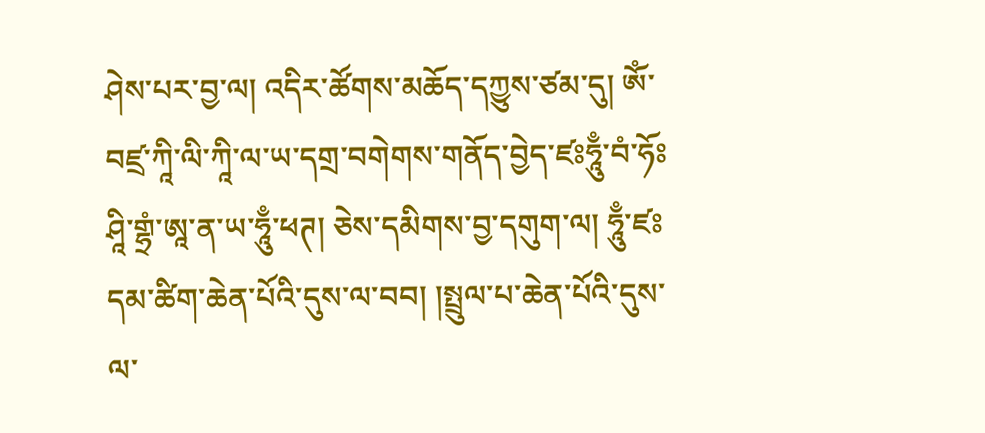ཤེས་པར་བྱ་ལ། འདིར་ཚོགས་མཆོད་དཀྱུས་ཙམ་དུ། ཨོཾ་བཛྲ་ཀཱི་ལི་ཀཱི་ལ་ཡ་དགྲ་བགེགས་གནོད་བྱེད་ཛཿཧཱུྃ་བཾ་ཧོཿ ཤཱི་གྷྲཾ་ཨཱ་ན་ཡ་ཧཱུྃ་ཕཊ། ཅེས་དམིགས་བྱ་དགུག་ལ། ཧཱུྃ་ཛཿ དམ་ཚིག་ཆེན་པོའི་དུས་ལ་བབ། །སྤྲུལ་པ་ཆེན་པོའི་དུས་ལ་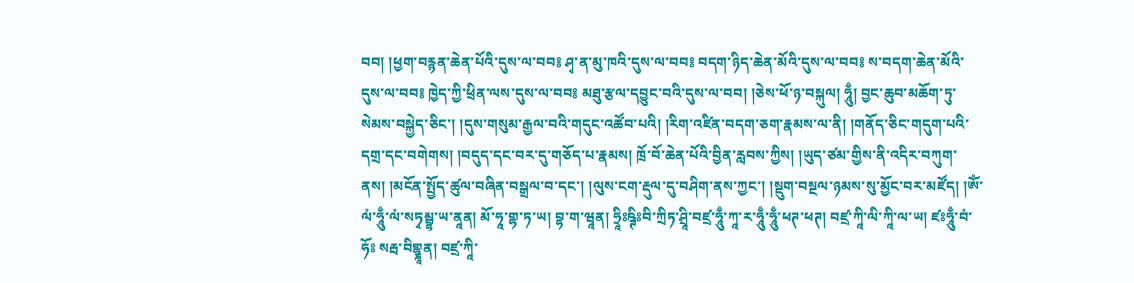བབ། །ཕྱག་བརྙན་ཆེན་པོའི་དུས་ལ་བབ༔ ཤྭ་ན་མུ་ཁའི་དུས་ལ་བབ༔ བདག་ཉིད་ཆེན་མོའི་དུས་ལ་བབ༔ ས་བདག་ཆེན་མོའི་དུས་ལ་བབ༔ ཁྱེད་ཀྱི་ཕྲིན་ལས་དུས་ལ་བབ༔ མཐུ་རྩལ་དབྱུང་བའི་དུས་ལ་བབ། །ཅེས་ཕོ་ཉ་བསྐུལ། ཧཱུྃ། བྱང་ཆུབ་མཆོག་ཏུ་སེམས་བསྐྱེད་ཅིང་། །དུས་གསུམ་རྒྱལ་བའི་གདུང་འཚོབ་པའི། །རིག་འཛིན་བདག་ཅག་རྣམས་ལ་ནི། །གནོད་ཅིང་གདུག་པའི་དགྲ་དང་བགེགས། །བདུད་དང་བར་དུ་གཅོད་པ་རྣམས། ཁྲོ་བོ་ཆེན་པོའི་བྱིན་རླབས་ཀྱིས། །ཡུད་ཙམ་གྱིས་ནི་འདིར་བཀུག་ནས། །མངོན་སྤྱོད་ཚུལ་བཞིན་བསྒྲལ་བ་དང་། །ལུས་ངག་རྡུལ་དུ་བཤིག་ནས་ཀྱང་། །སྡུག་བསྔལ་ཉམས་སུ་མྱོང་བར་མཛོད། །ཨོཾ་ལཾ་ཧཱུྃ་ལཾ་སཏྭམྦྷ་ཡ་ནཱན། མོ་ཧཱ་གྷ་ཏ་ཡ། བྷ་ག་ཝཱན། ཧྲཱིཿཥྚིཿབི་ཀྲིཏ་ཤྲཱི་བཛྲ་ཧཱུྃ་ཀཱ་ར་ཧཱུྃ་ཧཱུྃ་ཕཊ་ཕཊ། བཛྲ་ཀཱི་ལི་ཀཱི་ལ་ཡ། ཛཿཧཱུྃ་བཾ་ཧོཿ སརྦ་བིགྷྣཱན། བཛྲ་ཀཱི་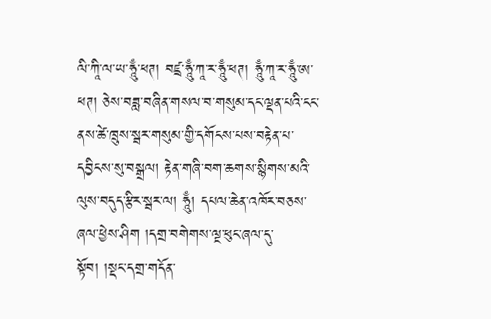ལི་ཀཱི་ལ་ཡ་ཧཱུྃ་ཕཊ། བཛྲ་ཧཱུྃ་ཀཱ་ར་ཧཱུྃ་ཕཊ། ཧཱུྃ་ཀཱ་ར་ཧཱུྃ་ཨ་ཕཊ། ཅེས་བཟླ་བཞིན་གསལ་བ་གསུམ་དང་ལྡན་པའི་ངང་ནས་ཚེ་ཁྲུས་སྦར་གསུམ་གྱི་དགོངས་པས་བརྟེན་པ་དབྱིངས་སུ་བསྒྲལ། རྟེན་གཞི་བག་ཆགས་སྙིགས་མའི་ལུས་བདུད་རྩིར་སྦར་ལ། ཧཱུྃ། དཔལ་ཆེན་འཁོར་བཅས་ཞལ་ཕྱེས་ཤིག །དགྲ་བགེགས་ལྔ་ཕུང་ཞལ་དུ་སྟོབ། །སྡང་དགྲ་གདོན་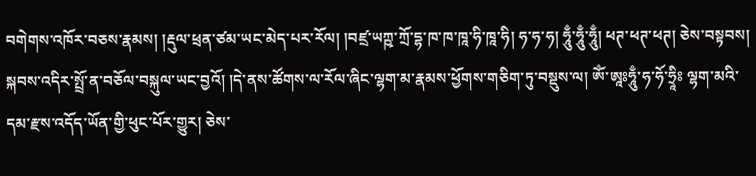བགེགས་འཁོར་བཅས་རྣམས། །རྡུལ་ཕྲན་ཙམ་ཡང་མེད་པར་རོལ། །བཛྲ་ཡཀྵ་ཀྲོ་དྷ་ཁ་ཁ་ཁཱ་ཧི་ཁཱ་ཧི། ཧ་ཧ་ཧ། ཧཱུྃ་ཧཱུྃ་ཧཱུྃ། ཕཊ་ཕཊ་ཕཊ། ཅེས་བསྟབས། སྐབས་འདིར་སྤྲོ་ན་བཅོལ་བསྐུལ་ཡང་བྱའོ། །དེ་ནས་ཚོགས་ལ་རོལ་ཞིང་ལྷག་མ་རྣམས་ཕྱོགས་གཅིག་ཏུ་བསྡུས་ལ། ཨོཾ་ཨཱཿཧཱུྃ་ཧ་ཧོ་ཧྲཱིཿ ལྷག་མའི་དམ་རྫས་འདོད་ཡོན་གྱི་ཕུང་པོར་གྱུར། ཅེས་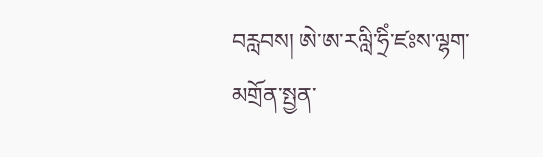བརླབས། ཨེ་ཨ་རལླི་ཧྲིཾ་ཛཿས་ལྷག་མགྲོན་སྤྱན་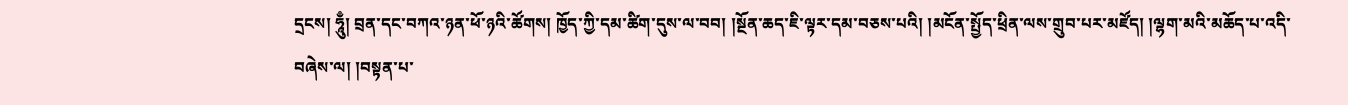དྲངས། ཧཱུྃ། བྲན་དང་བཀའ་ཉན་ཕོ་ཉའི་ཚོགས། ཁྱོད་ཀྱི་དམ་ཚིག་དུས་ལ་བབ། །སྔོན་ཆད་ཇི་ལྟར་དམ་བཅས་པའི། །མངོན་སྤྱོད་ཕྲིན་ལས་གྲུབ་པར་མཛོད། །ལྷག་མའི་མཆོད་པ་འདི་བཞེས་ལ། །བསྟན་པ་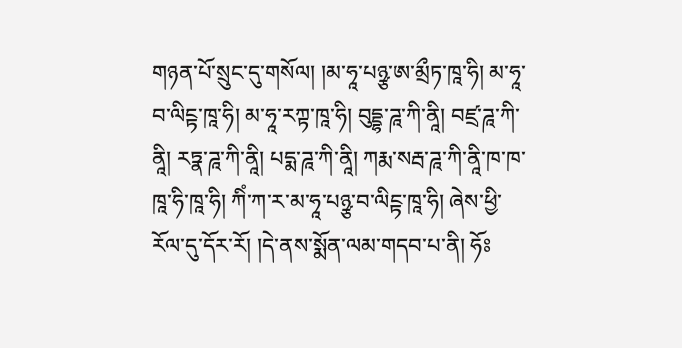གཉན་པོ་སྲུང་དུ་གསོལ། །མ་ཧཱ་པཉྩ་ཨ་མྲྀཏ་ཁཱ་ཧི། མ་ཧཱ་བ་ལིངྟ་ཁཱ་ཧི། མ་ཧཱ་རཀྟ་ཁཱ་ཧི། བུདྡྷ་ཌཱ་ཀི་ནཱི། བཛྲ་ཌཱ་ཀི་ནཱི། རཏྣ་ཌཱ་ཀི་ནཱི། པདྨ་ཌཱ་ཀི་ནཱི། ཀརྨ་སརྦ་ཌཱ་ཀི་ནཱི་ཁ་ཁ་ཁཱ་ཧི་ཁཱ་ཧི། ཀིཾ་ཀ་ར་མ་ཧཱ་པཉྩ་བ་ལིངྟ་ཁཱ་ཧི། ཞེས་ཕྱི་རོལ་དུ་དོར་རོ། །དེ་ནས་སྨོན་ལམ་གདབ་པ་ནི། ཧོཿ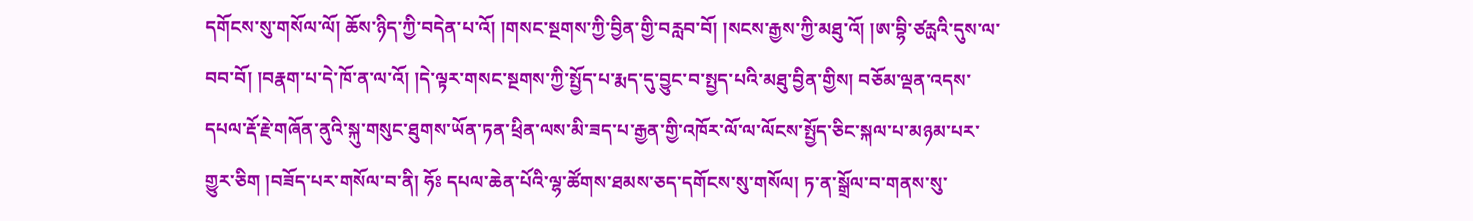དགོངས་སུ་གསོལ་ལོ། ཆོས་ཉིད་ཀྱི་བདེན་པ་འོ། །གསང་སྔགས་ཀྱི་བྱིན་གྱི་བརླབ་བོ། །སངས་རྒྱས་ཀྱི་མཐུ་འོ། །ཨ་བྷི་ཙརྻའི་དུས་ལ་བབ་བོ། །བརྣག་པ་དེ་ཁོ་ན་ལ་འོ། །དེ་ལྟར་གསང་སྔགས་ཀྱི་སྤྱོད་པ་རྨད་དུ་བྱུང་བ་སྤྱད་པའི་མཐུ་བྱིན་གྱིས། བཅོམ་ལྡན་འདས་དཔལ་རྡོ་རྗེ་གཞོན་ནུའི་སྐུ་གསུང་ཐུགས་ཡོན་ཏན་ཕྲིན་ལས་མི་ཟད་པ་རྒྱན་གྱི་འཁོར་ལོ་ལ་ལོངས་སྤྱོད་ཅིང་སྐལ་པ་མཉམ་པར་གྱུར་ཅིག །བཟོད་པར་གསོལ་བ་ནི། ཧོཿ དཔལ་ཆེན་པོའི་ལྷ་ཚོགས་ཐམས་ཅད་དགོངས་སུ་གསོལ། ཏ་ན་སྒྲོལ་བ་གནས་སུ་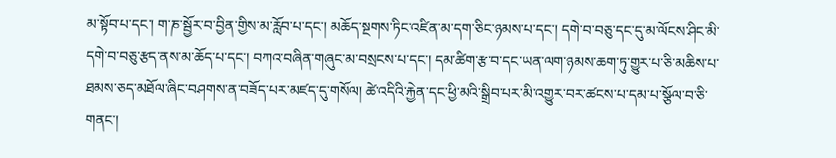མ་སྟོབ་པ་དང་། ག་ཎ་སྦྱོར་བ་བྱིན་གྱིས་མ་རློབ་པ་དང་། མཆོད་སྔགས་ཏིང་འཛིན་མ་དག་ཅིང་ཉམས་པ་དང་། དགེ་བ་བཅུ་དང་དུ་མ་ལོངས་ཤིང་མི་དགེ་བ་བཅུ་རྩད་ནས་མ་ཆོད་པ་དང་། བཀའ་བཞིན་གཞུང་མ་བསྲངས་པ་དང་། དམ་ཚིག་རྩ་བ་དང་ཡན་ལག་ཉམས་ཆག་ཏུ་གྱུར་པ་ཅི་མཆིས་པ་ཐམས་ཅད་མཐོལ་ཞིང་བཤགས་ན་བཟོད་པར་མཛད་དུ་གསོལ། ཚེ་འདིའི་རྐྱེན་དང་ཕྱི་མའི་སྒྲིབ་པར་མི་འགྱུར་བར་ཚངས་པ་དམ་པ་སྩོལ་བ་ཅི་གནང་།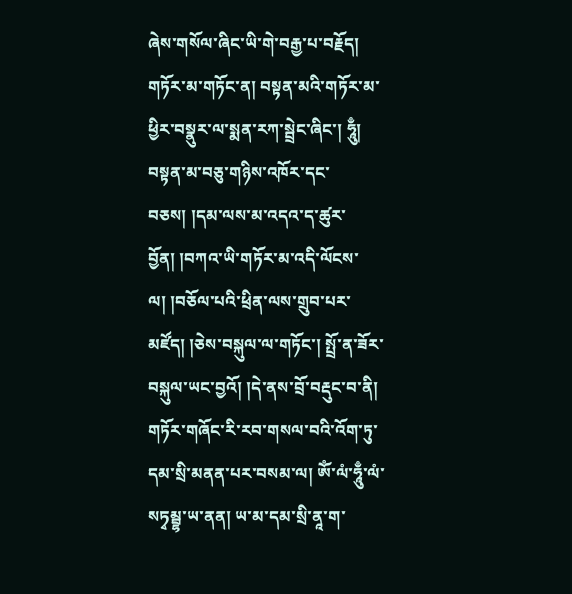ཞེས་གསོལ་ཞིང་ཡི་གེ་བརྒྱ་པ་བརྗོད། གཏོར་མ་གཏོང་ན། བསྟན་མའི་གཏོར་མ་ཕྱིར་བསྣུར་ལ་སྨན་རཀ་སྦྲེང་ཞིང་། ཧཱུྃ། བསྟན་མ་བཅུ་གཉིས་འཁོར་དང་བཅས། །དམ་ལས་མ་འདའ་ད་ཚུར་བྱོན། །བཀའ་ཡི་གཏོར་མ་འདི་ལོངས་ལ། །བཅོལ་པའི་ཕྲིན་ལས་གྲུབ་པར་མཛོད། །ཅེས་བསྐུལ་ལ་གཏོང་། སྤྲོ་ན་ཟོར་བསྐུལ་ཡང་བྱའོ། །དེ་ནས་བྲོ་བརྡུང་བ་ནི། གཏོར་གཞོང་རི་རབ་གསལ་བའི་འོག་ཏུ་དམ་སྲི་མནན་པར་བསམ་ལ། ཨོཾ་ལཾ་ཧཱུྃ་ལཾ་སཏྭམྦྷ་ཡ་ནན། ཡ་མ་དམ་སྲི་ནཱ་ག་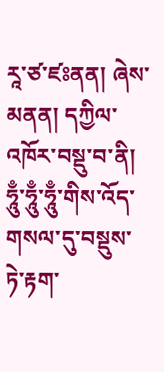རཱ་ཙ་ཛཿནན། ཞེས་མནན། དཀྱིལ་འཁོར་བསྡུ་བ་ནི། ཧཱུྃ་ཧཱུྃ་ཧཱུྃ་གིས་འོད་གསལ་དུ་བསྡུས་ཏེ་རྟག་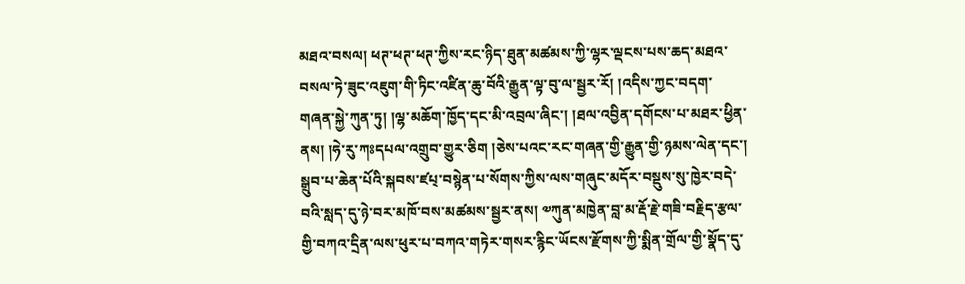མཐའ་བསལ། ཕཊ་ཕཊ་ཕཊ་ཀྱིས་རང་ཉིད་ཐུན་མཚམས་ཀྱི་ལྷར་ལྡངས་པས་ཆད་མཐའ་བསལ་ཏེ་ཟུང་འཇུག་གི་ཏིང་འཛིན་ཆུ་བོའི་རྒྱུན་ལྟ་བུ་ལ་སྦྱར་རོ། །འདིས་ཀྱང་བདག་གཞན་སྐྱེ་ཀུན་ཏུ། །ལྷ་མཆོག་ཁྱོད་དང་མི་འབྲལ་ཞིང་། །ཐལ་འབྱིན་དགོངས་པ་མཐར་ཕྱིན་ནས། །ཧེ་རུ་ཀཿདཔལ་འགྲུབ་གྱུར་ཅིག །ཅེས་པའང་རང་གཞན་གྱི་རྒྱུན་གྱི་ཉམས་ལེན་དང་། སྒྲུབ་པ་ཆེན་པོའི་སྐབས་ཛཔ྄་བསྙེན་པ་སོགས་ཀྱིས་ལས་གཞུང་མདོར་བསྡུས་སུ་ཁྱེར་བདེ་བའི་སླད་དུ་ཉེ་བར་མཁོ་བས་མཚམས་སྦྱར་ནས། ༧ཀུན་མཁྱེན་བླ་མ་རྡོ་རྗེ་གཟི་བརྗིད་རྩལ་གྱི་བཀའ་དྲིན་ལས་ཕུར་པ་བཀའ་གཏེར་གསར་རྙིང་ཡོངས་རྫོགས་ཀྱི་སྨིན་གྲོལ་གྱི་སྣོད་དུ་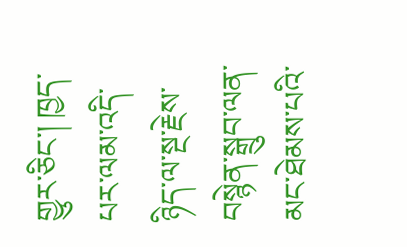གྱུར་ཅིང་། ཁྱད་པར་ལམ་འདི་ཉིད་ལ་སྔ་རྗེས་བསྙེན་སྒྲུབ་ལན་མང་ཐེམས་པའི་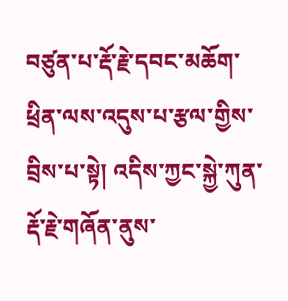བཙུན་པ་རྡོ་རྗེ་དབང་མཆོག་ཕྲིན་ལས་འདུས་པ་རྩལ་གྱིས་བྲིས་པ་སྟེ། འདིས་ཀྱང་སྐྱེ་ཀུན་རྡོ་རྗེ་གཞོན་ནུས་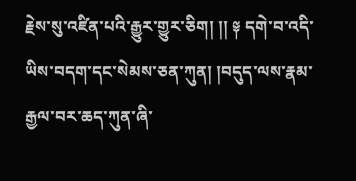རྗེས་སུ་འཛིན་པའི་རྒྱུར་གྱུར་ཅིག། །། ༈ དགེ་བ་འདི་ཡིས་བདག་དང་སེམས་ཅན་ཀུན། །བདུད་ལས་རྣམ་རྒྱལ་བར་ཆད་ཀུན་ཞི་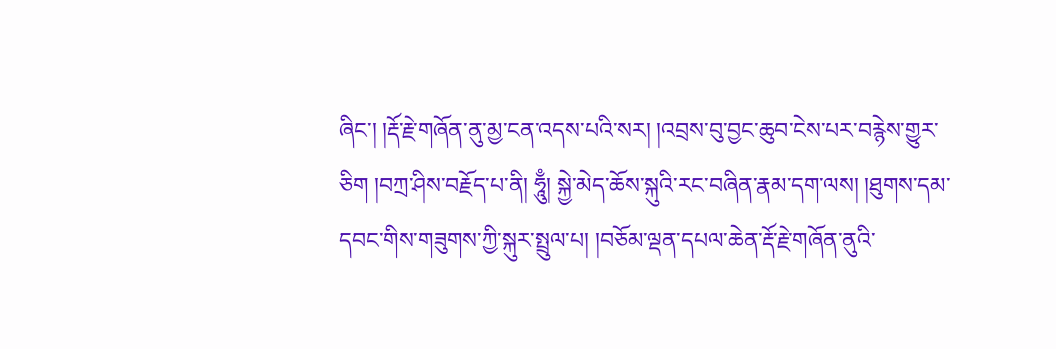ཞིང་། །རྡོ་རྗེ་གཞོན་ནུ་མྱ་ངན་འདས་པའི་སར། །འབྲས་བུ་བྱང་ཆུབ་ངེས་པར་བརྙེས་གྱུར་ཅིག །བཀྲ་ཤིས་བརྗོད་པ་ནི། ཧཱུྃ། སྐྱེ་མེད་ཆོས་སྐུའི་རང་བཞིན་རྣམ་དག་ལས། །ཐུགས་དམ་དབང་གིས་གཟུགས་ཀྱི་སྐུར་སྤྲུལ་པ། །བཅོམ་ལྡན་དཔལ་ཆེན་རྡོ་རྗེ་གཞོན་ནུའི་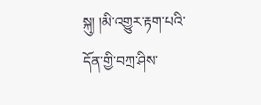སྐུ། །མི་འགྱུར་རྟག་པའི་དོན་གྱི་བཀྲ་ཤིས་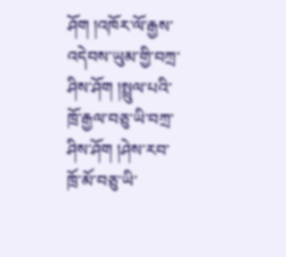ཤོག །འཁོར་ལོ་རྒྱས་འདེབས་ཡུམ་གྱི་བཀྲ་ཤིས་ཤོག །སྤྲུལ་པའི་ཁྲོ་རྒྱལ་བཅུ་ཡི་བཀྲ་ཤིས་ཤོག །ཤེས་རབ་ཁྲོ་མོ་བཅུ་ཡི་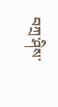བཀྲ་ཤིས་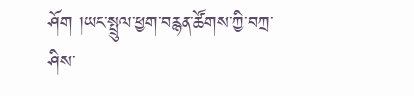ཤོག །ཡང་སྤྲུལ་ཕྱག་བརྙན་ཚོགས་ཀྱི་བཀྲ་ཤིས་